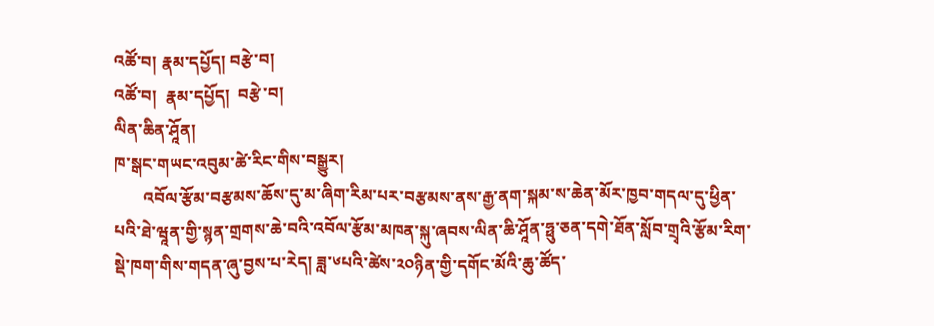འཚོ་བ། རྣམ་དཔྱོད། བརྩེ་བ།
འཚོ་བ།  རྣམ་དཔྱོད།  བརྩེ་བ།
ལིན་ཆིན་ཤཱོན།
ཁ་སྒང་གཡང་འབུམ་ཚེ་རིང་གིས་བསྒྱུར།
       འབོལ་རྩོམ་བརྩམས་ཆོས་དུ་མ་ཞིག་རིམ་པར་བརྩམས་ནས་རྒྱ་ནག་སྐམ་ས་ཆེན་མོར་ཁྱབ་གདལ་དུ་ཕྱིན་པའི་ཐེ་ཝཱན་གྱི་སྙན་གྲགས་ཆེ་བའི་འབོལ་རྩོམ་མཁན་སྐུ་ཞབས་ལིན་ཆི་ཤཱོན་ཧྥུ་ཅན་དགེ་ཐོན་སློབ་གྲྭའི་རྩོམ་རིག་སྡེ་ཁག་གིས་གདན་ཞུ་བྱས་པ་རེད། ཟླ་༦པའི་ཚེས་༢༠ཉིན་གྱི་དགོང་མོའི་ཆུ་ཚོད་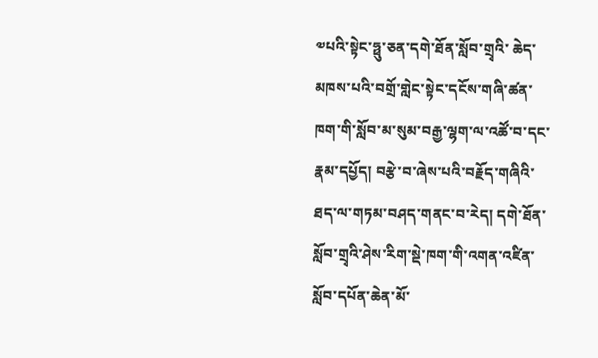༧པའི་སྟེང་ཧྥུ་ཅན་དགེ་ཐོན་སློབ་གྲྭའི་ ཆེད་མཁས་པའི་བགྲོ་གླེང་སྟེང་དངོས་གཞི་ཚན་ཁག་གི་སློབ་མ་སུམ་བརྒྱ་ལྷག་ལ་འཚོ་བ་དང་རྣམ་དཔྱོད། བརྩེ་བ་ཞེས་པའི་བརྗོད་གཞིའི་ཐད་ལ་གཏམ་བཤད་གནང་བ་རེད། དགེ་ཐོན་སློབ་གྲྭའི་ཤེས་རིག་སྡེ་ཁག་གི་འགན་འཛིན་སློབ་དཔོན་ཆེན་མོ་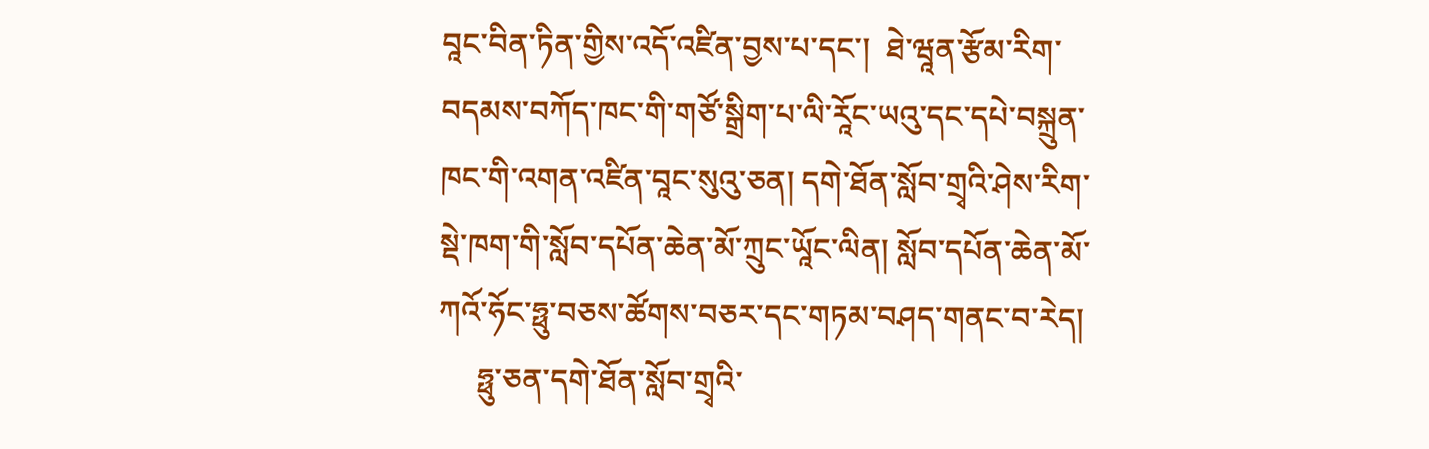བཱང་བིན་ཏིན་གྱིས་འདོ་འཛིན་བྱས་པ་དང་།  ཐེ་ཝཱན་རྩོམ་རིག་བདམས་བཀོད་ཁང་གི་གཙོ་སྒྲིག་པ་ལི་རཱོང་ཡའུ་དང་དཔེ་བསྐྲུན་ཁང་གི་འགན་འཛིན་བཱང་སུའུ་ཅན། དགེ་ཐོན་སློབ་གྲྭའི་ཤེས་རིག་སྡེ་ཁག་གི་སློབ་དཔོན་ཆེན་མོ་ཀྲུང་ཡཱོང་ལིན། སློབ་དཔོན་ཆེན་མོ་ཀའོ་ཧོང་ཧྥུ་བཅས་ཚོགས་བཅར་དང་གཏམ་བཤད་གནང་བ་རེད།
     ཧྥུ་ཅན་དགེ་ཐོན་སློབ་གྲྭའི་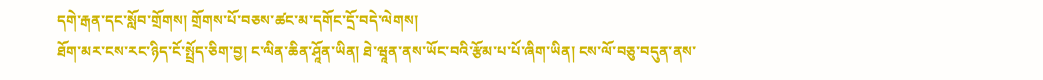དགེ་རྒན་དང་སློབ་གྲོགས། གྲོགས་པོ་བཅས་ཚང་མ་དགོང་དྲོ་བདེ་ལེགས།
ཐོག་མར་ངས་རང་ཉིད་ངོ་སྤྲོད་ཅིག་བྱ། ང་ལིན་ཆིན་ཤཱོན་ཡིན། ཐེ་ཝཱན་ནས་ཡོང་བའི་རྩོམ་པ་པོ་ཞིག་ཡིན། ངས་ལོ་བཅུ་བདུན་ནས་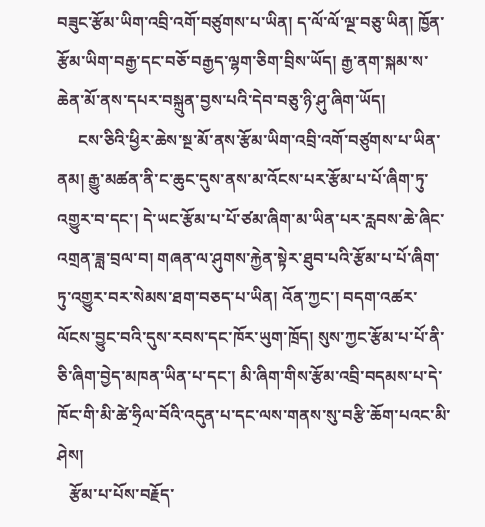བཟུང་རྩོམ་ཡིག་འབྲི་འགོ་བཙུགས་པ་ཡིན། ད་ལོ་ལོ་ལྔ་བཅུ་ཡིན། ཁྱོན་རྩོམ་ཡིག་བརྒྱ་དང་བཅོ་བརྒྱད་ལྷག་ཅིག་བྲིས་ཡོད། རྒྱ་ནག་སྐམ་ས་ཆེན་མོ་ནས་དཔར་བསྐྲུན་བྱས་པའི་དེབ་བཅུ་ཉི་ཤུ་ཞིག་ཡོད།
     ངས་ཅིའི་ཕྱིར་ཆེས་སྔ་མོ་ནས་རྩོམ་ཡིག་འབྲི་འགོ་བཙུགས་པ་ཡིན་ནམ། རྒྱུ་མཚན་ནི་ང་ཆུང་དུས་ནས་མ་འོངས་པར་རྩོམ་པ་པོ་ཞིག་ཏུ་འགྱུར་བ་དང་། དེ་ཡང་རྩོམ་པ་པོ་ཙམ་ཞིག་མ་ཡིན་པར་རླབས་ཆེ་ཞིང་འགྲན་ཟླ་བྲལ་བ། གཞན་ལ་ཤུགས་རྐྱེན་སྟེར་ཐུབ་པའི་རྩོམ་པ་པོ་ཞིག་ཏུ་འགྱུར་བར་སེམས་ཐག་བཅད་པ་ཡིན། འོན་ཀྱང་། བདག་འཚར་ལོངས་བྱུང་བའི་དུས་རབས་དང་ཁོར་ཡུག་ཁྲོད། སུས་ཀྱང་རྩོམ་པ་པོ་ནི་ཅི་ཞིག་བྱེད་མཁན་ཡིན་པ་དང་། མི་ཞིག་གིས་རྩོམ་འབྲི་བདམས་པ་དེ་ཁོང་གི་མི་ཚེ་ཧྲིལ་བོའི་འདུན་པ་དང་ལས་གནས་སུ་བརྩི་ཆོག་པའང་མི་ཤེས།
   རྩོམ་པ་པོས་བརྗོད་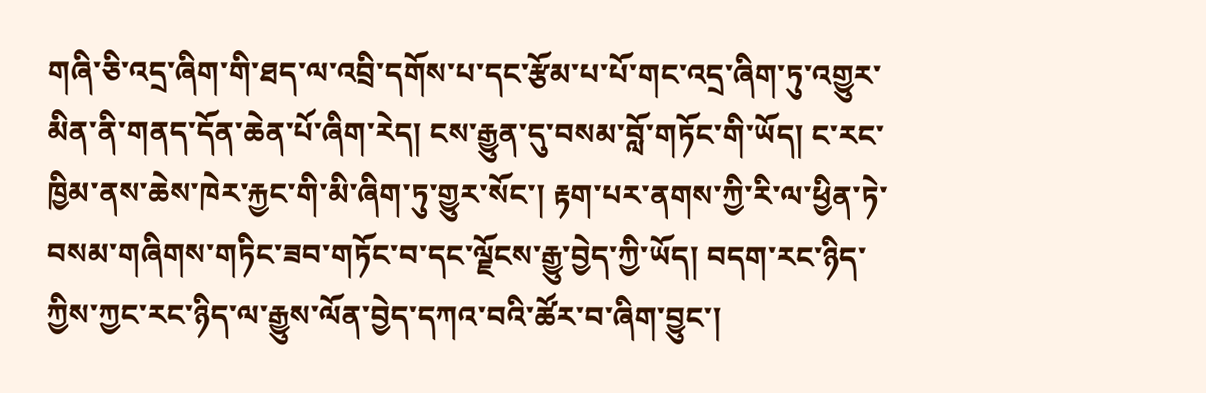གཞི་ཅི་འདྲ་ཞིག་གི་ཐད་ལ་འབྲི་དགོས་པ་དང་རྩོམ་པ་པོ་གང་འདྲ་ཞིག་ཏུ་འགྱུར་མིན་ནི་གནད་དོན་ཆེན་པོ་ཞིག་རེད། ངས་རྒྱུན་དུ་བསམ་བློ་གཏོང་གི་ཡོད། ང་རང་ཁྱིམ་ནས་ཆེས་ཁེར་རྐྱང་གི་མི་ཞིག་ཏུ་གྱུར་སོང་། རྟག་པར་ནགས་ཀྱི་རི་ལ་ཕྱིན་ཏེ་བསམ་གཞིགས་གཏིང་ཟབ་གཏོང་བ་དང་ལྗོངས་རྒྱུ་བྱེད་ཀྱི་ཡོད། བདག་རང་ཉིད་ཀྱིས་ཀྱང་རང་ཉིད་ལ་རྒྱུས་ལོན་བྱེད་དཀའ་བའི་ཚོར་བ་ཞིག་བྱུང་།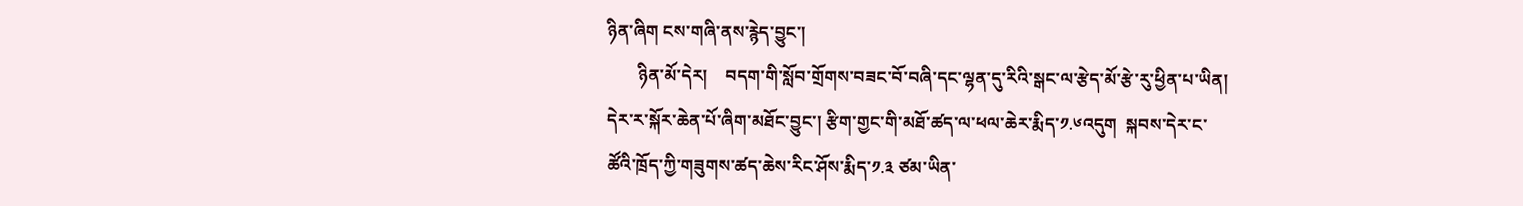ཉིན་ཞིག ངས་གཞི་ནས་རྙེད་བྱུང་།
       ཉིན་མོ་དེར།    བདག་གི་སློབ་གྲོགས་བཟང་བོ་བཞི་དང་ལྷན་དུ་རིའི་སྒང་ལ་རྩེད་མོ་རྩེ་རུ་ཕྱིན་པ་ཡིན། དེར་ར་སྐོར་ཆེན་པོ་ཞིག་མཐོང་བྱུང་། རྩིག་གྱང་གི་མཐོ་ཚད་ལ་ཕལ་ཆེར་རྨིད་༡.༦འདུག  སྐབས་དེར་ང་ཚོའི་ཁྲོད་ཀྱི་གཟུགས་ཚད་ཆེས་རིང་ཤོས་རྨིད་༡.༣ ཙམ་ཡིན་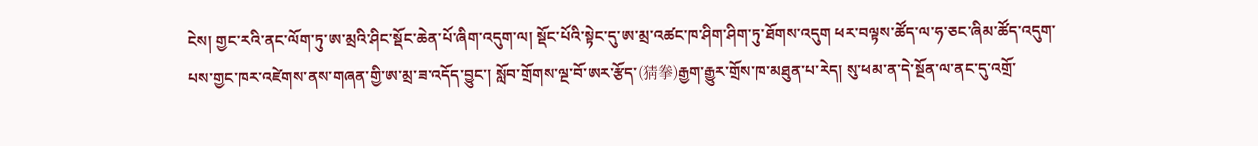ངེས། གྱང་རའི་ནང་ལོག་ཏུ་ཨ་མྲའི་ཤིང་སྡོང་ཆེན་པོ་ཞིག་འདུག་ལ། སྡོང་པོའི་སྟེང་དུ་ཨ་མྲ་འཚང་ཁ་ཤིག་ཤིག་ཏུ་ཐོགས་འདུག ཕར་བལྟས་ཚོད་ལ་ཧ་ཅང་ཞིམ་ཚོད་འདུག་པས་གྱང་ཁར་འཛེགས་ནས་གཞན་གྱི་ཨ་མྲ་ཟ་འདོད་བྱུང་། སློབ་གྲོགས་ལྔ་བོ་ཨར་རྩོད་(猜拳)རྒྱག་རྒྱུར་གྲོས་ཁ་མཐུན་པ་རེད། སུ་ཕམ་ན་དེ་སྔོན་ལ་ནང་དུ་འགྲོ་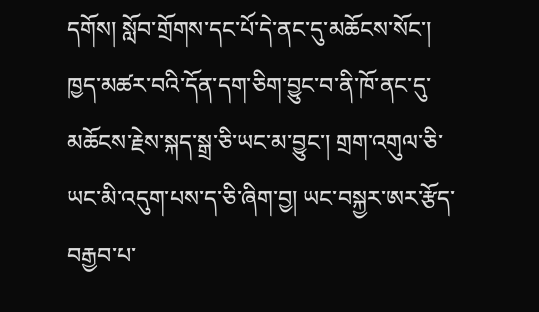དགོས། སློབ་གྲོགས་དང་པོ་དེ་ནང་དུ་མཆོངས་སོང་། ཁྱད་མཚར་བའི་དོན་དག་ཅིག་བྱུང་བ་ནི་ཁོ་ནང་དུ་མཆོངས་རྗེས་སྐད་སྒྲ་ཅི་ཡང་མ་བྱུང་། གྲག་འགུལ་ཅི་ཡང་མི་འདུག་པས་ད་ཅི་ཞིག་བྱ། ཡང་བསྐྱར་ཨར་རྩོད་བརྒྱབ་པ་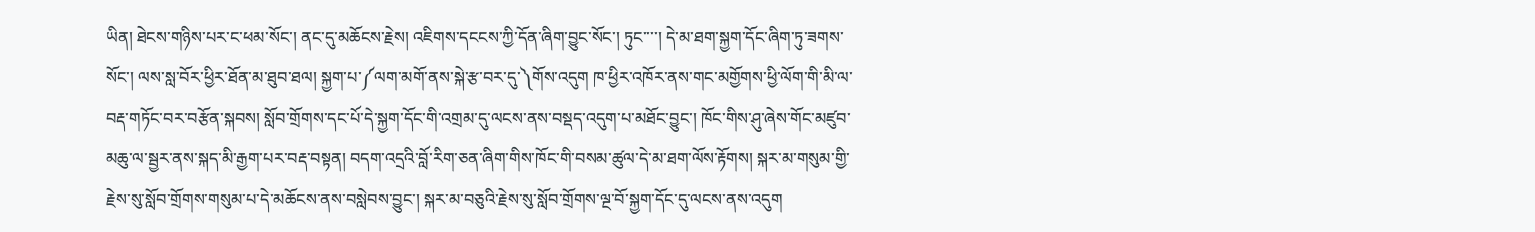ཡིན། ཐེངས་གཉིས་པར་ང་ཕམ་སོང་། ནང་དུ་མཆོངས་རྗེས། འཇིགས་དངངས་ཀྱི་དོན་ཞིག་བྱུང་སོང་། ཏུང་་་་། དེ་མ་ཐག་སྐྱག་དོང་ཞིག་ཏུ་ཟགས་སོང་། ལས་སླ་བོར་ཕྱིར་ཐོན་མ་ཐུབ་ཐལ། སྐྱག་པ་༼ལག་མགོ་ནས་སྐེ་རྩ་བར་དུ་༽གོས་འདུག ཁ་ཕྱིར་འཁོར་ནས་གང་མགྱོགས་ཕྱི་ལོག་གི་མི་ལ་བརྡ་གཏོང་བར་བརྩོན་སྐབས། སློབ་གྲོགས་དང་པོ་དེ་སྐྱག་དོང་གི་འགྲམ་དུ་ལངས་ནས་བསྡད་འདུག་པ་མཐོང་བྱུང་། ཁོང་གིས་ཤུ་ཞེས་གོང་མཛུབ་མཆུ་ལ་སྦྱར་ནས་སྐད་མི་རྒྱག་པར་བརྡ་བསྟན། བདག་འདྲའི་བློ་རིག་ཅན་ཞིག་གིས་ཁོང་གི་བསམ་ཚུལ་དེ་མ་ཐག་ལོས་རྟོགས། སྐར་མ་གསུམ་གྱི་རྗེས་སུ་སློབ་གྲོགས་གསུམ་པ་དེ་མཆོངས་ནས་བསླེབས་བྱུང་། སྐར་མ་བཅུའི་རྗེས་སུ་སློབ་གྲོགས་ལྔ་བོ་སྐྱག་དོང་དུ་ལངས་ནས་འདུག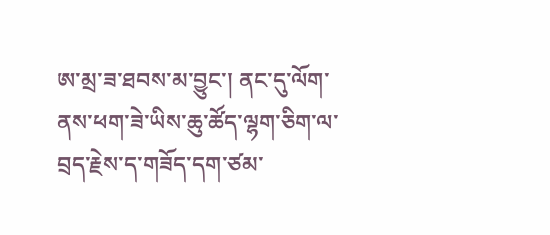ཨ་མྲ་ཟ་ཐབས་མ་བྱུང་། ནང་དུ་ལོག་ནས་ཕག་ཟེ་ཡིས་ཆུ་ཚོད་ལྷག་ཅིག་ལ་བྲད་རྗེས་ད་གཟོད་དག་ཙམ་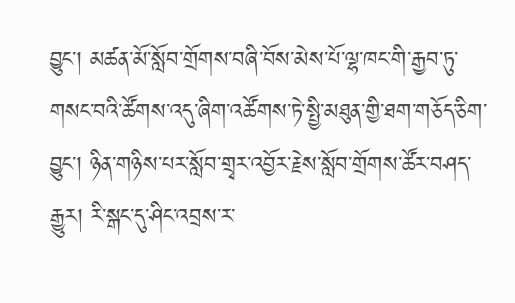བྱུང་། མཚན་མོ་སློབ་གྲོགས་བཞི་བོས་མེས་པོ་ལྷ་ཁང་གི་རྒྱབ་ཏུ་གསང་བའི་ཚོགས་འདུ་ཞིག་འཚོགས་ཏེ་སྤྱི་མཐུན་གྱི་ཐག་གཅོད་ཅིག་བྱུང་། ཉིན་གཉིས་པར་སློབ་གྲྭར་འབྱོར་རྗེས་སློབ་གྲོགས་ཚོར་བཤད་རྒྱུར། རི་སྒང་དུ་ཤིང་འབྲས་ར་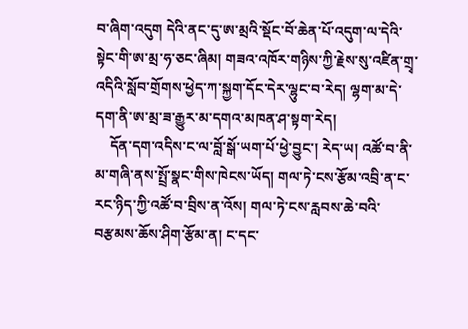བ་ཞིག་འདུག དེའི་ནང་དུ་ཨ་མྲའི་སྡོང་བོ་ཆེན་པོ་འདུག་ལ་དེའི་སྟེང་གི་ཨ་མྲ་ཧ་ཅང་ཞིམ། གཟའ་འཁོར་གཉིས་ཀྱི་རྗེས་སུ་འཛིན་གྲྭ་འདིའི་སློབ་གྲོགས་ཕྱེད་ཀ་སྐྱག་དོང་དེར་ལྷུང་བ་རེད། ལྷག་མ་དེ་དག་ནི་ཨ་མྲ་ཟ་རྒྱུར་མ་དགའ་མཁན་ཤ་སྟག་རེད།
    དོན་དག་འདིས་ང་ལ་བློ་སྒོ་ཡག་པོ་ཕྱེ་བྱུང་། རེད་ཡ། འཚོ་བ་ནི་མ་གཞི་ནས་སྤྲོ་སྣང་གིས་ཁེངས་ཡོད། གལ་ཏེ་ངས་རྩོམ་འབྲི་ན་ང་རང་ཉིད་ཀྱི་འཚོ་བ་བྲིས་ན་འོས། གལ་ཏེ་ངས་རླབས་ཆེ་བའི་བརྩམས་ཆོས་ཤིག་རྩོམ་ན། ང་དང་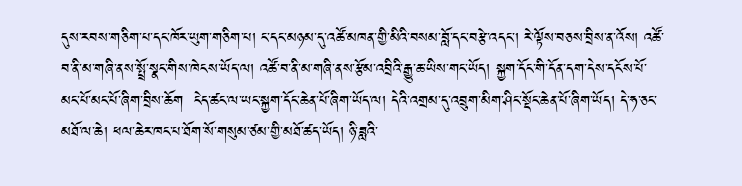དུས་རབས་གཅིག་པ་དང་ཁོར་ཡུག་གཅིག་པ། ང་དང་མཉམ་དུ་འཚོ་མཁན་གྱི་མིའི་བསམ་བློ་དང་བརྩེ་འདང་། རེ་ལྟོས་བཅས་བྲིས་ན་འོས། འཚོ་བ་ནི་མ་གཞི་ནས་སྤྲོ་སྣང་གིས་ཁེངས་ཡོད་ལ། འཚོ་བ་ནི་མ་གཞི་ནས་རྩོམ་འབྲིའི་རྒྱུ་ཆ་ཡིས་གང་ཡོད། སྐྱག་དོང་གི་དོན་དག་དེས་དངོས་པོ་མང་པོ་མང་པོ་ཞིག་བྲིས་ཆོག  ངེད་ཚང་ལ་ཡང་སྐྱག་དོང་ཆེན་པོ་ཞིག་ཡོད་ལ། དེའི་འགྲམ་དུ་འབྲུག་མིག་ཤིང་སྡོང་ཆེན་པོ་ཞིག་ཡོད། དེ་ཧ་ཅང་མཐོ་ལ་ཆེ། ཕལ་ཆེར་ཁང་པ་ཐོག་སོ་གསུམ་ཙམ་གྱི་མཐོ་ཚད་ཡོད། ཉི་ཟླའི་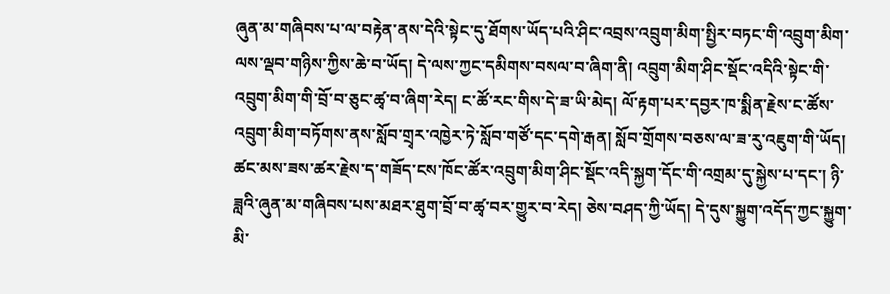ཞུན་མ་གཞིབས་པ་ལ་བརྟེན་ནས་དེའི་སྟེང་དུ་ཐོགས་ཡོད་པའི་ཤིང་འབྲས་འབྲུག་མིག་སྤྱིར་བཏང་གི་འབྲུག་མིག་ལས་ལྡབ་གཉིས་ཀྱིས་ཆེ་བ་ཡོད། དེ་ལས་ཀྱང་དམིགས་བསལ་བ་ཞིག་ནི། འབྲུག་མིག་ཤིང་སྡོང་འདིའི་སྟེང་གི་འབྲུག་མིག་གི་བྲོ་བ་ཅུང་ཚྭ་བ་ཞིག་རེད། ང་ཚོ་རང་གིས་དེ་ཟ་ཡི་མེད། ལོ་རྟག་པར་དབྱར་ཁ་སྨིན་རྗེས་ང་ཚོས་འབྲུག་མིག་བཏོགས་ནས་སློབ་གྲྭར་འཁྱེར་ཏེ་སློབ་གཙོ་དང་དགེ་རྒན། སློབ་གྲོགས་བཅས་ལ་ཟ་རུ་འཇུག་གི་ཡོད། ཚང་མས་ཟས་ཚར་རྗེས་ད་གཟོད་ངས་ཁོང་ཚོར་འབྲུག་མིག་ཤིང་སྡོང་འདི་སྐྱག་དོང་གི་འགྲམ་དུ་སྐྱེས་པ་དང་། ཉི་ཟླའི་ཞུན་མ་གཞིབས་པས་མཐར་ཐུག་བྲོ་བ་ཚྭ་བར་གྱུར་བ་རེད། ཅེས་བཤད་ཀྱི་ཡོད། དེ་དུས་སྐྱུག་འདོད་ཀྱང་སྐྱུག་མི་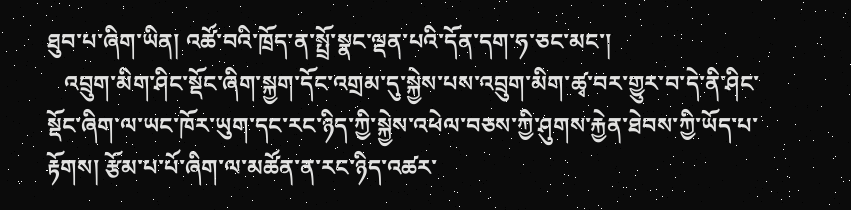ཐུབ་པ་ཞིག་ཡིན། འཚོ་བའི་ཁྲོད་ན་སྤྲོ་སྣང་ལྡན་པའི་དོན་དག་ཧ་ཅང་མང་།
   འབྲུག་མིག་ཤིང་སྡོང་ཞིག་སྐྱག་དོང་འགྲམ་དུ་སྐྱེས་པས་འབྲུག་མིག་ཚྭ་བར་གྱུར་བ་དེ་ནི་ཤིང་སྡོང་ཞིག་ལ་ཡང་ཁོར་ཡུག་དང་རང་ཉིད་ཀྱི་སྐྱེས་འཕེལ་བཅས་ཀྱི་ཤུགས་རྐྱེན་ཐེབས་ཀྱི་ཡོད་པ་རྟོགས། རྩོམ་པ་པོ་ཞིག་ལ་མཚོན་ན་རང་ཉིད་འཚར་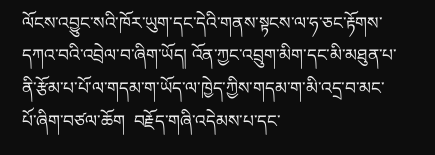ལོངས་འབྱུང་སའི་ཁོར་ཡུག་དང་དེའི་གནས་སྟངས་ལ་ཧ་ཅང་རྟོགས་དཀའ་བའི་འབྲེལ་བ་ཞིག་ཡོད། འོན་ཀྱང་འབྲུག་མིག་དང་མི་མཐུན་པ་ནི་རྩོམ་པ་པོ་ལ་གདམ་ག་ཡོད་ལ་ཁྱེད་ཀྱིས་གདམ་ག་མི་འདྲ་བ་མང་པོ་ཞིག་བཙལ་ཆོག  བརྗོད་གཞི་འདེམས་པ་དང་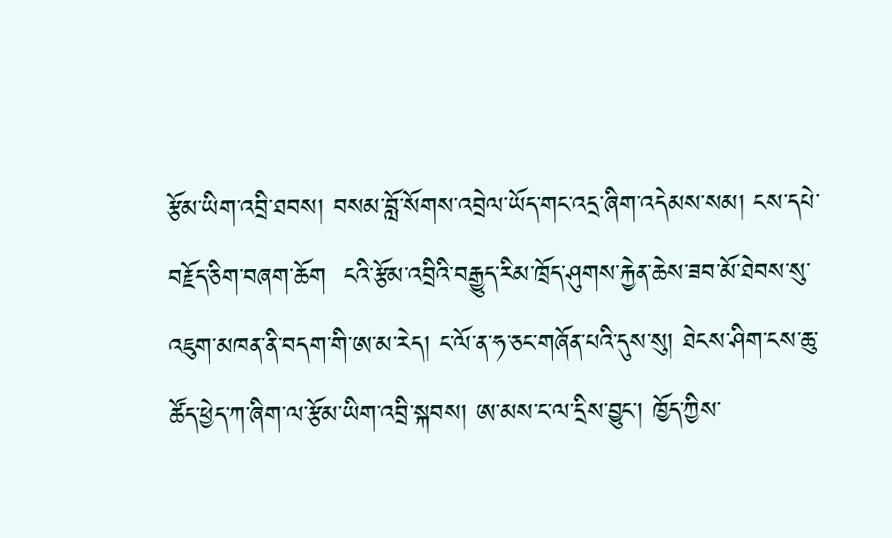རྩོམ་ཡིག་འབྲི་ཐབས། བསམ་བློ་སོགས་འབྲེལ་ཡོད་གང་འདྲ་ཞིག་འདེམས་སམ། ངས་དཔེ་བརྗོད་ཅིག་བཞག་ཆོག  ངའི་རྩོམ་འབྲིའི་བརྒྱུད་རིམ་ཁྲོད་ཤུགས་རྐྱེན་ཆེས་ཟབ་མོ་ཐེབས་སུ་འཇུག་མཁན་ནི་བདག་གི་ཨ་མ་རེད། ང་ལོ་ན་ཧ་ཅང་གཞོན་པའི་དུས་སུ། ཐེངས་ཤིག་ངས་ཆུ་ཚོད་ཕྱེད་ཀ་ཞིག་ལ་རྩོམ་ཡིག་འབྲི་སྐབས། ཨ་མས་ང་ལ་དྲིས་བྱུང་། ཁྱོད་ཀྱིས་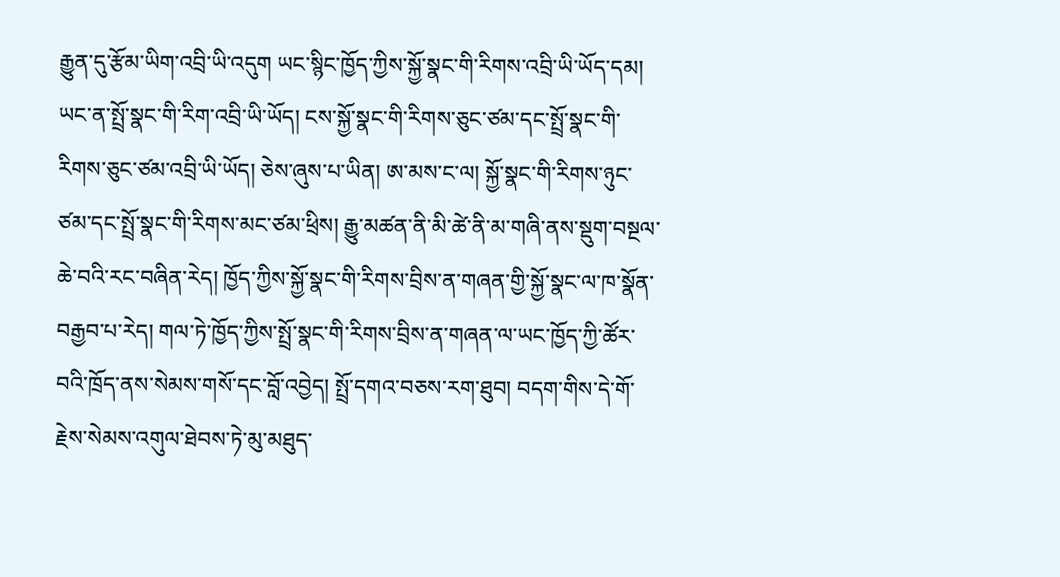རྒྱུན་དུ་རྩོམ་ཡིག་འབྲི་ཡི་འདུག ཡང་སྙིང་ཁྱོད་ཀྱིས་སྐྱོ་སྣང་གི་རིགས་འབྲི་ཡི་ཡོད་དམ། ཡང་ན་སྤྲོ་སྣང་གི་རིག་འབྲི་ཡི་ཡོད། ངས་སྐྱོ་སྣང་གི་རིགས་ཅུང་ཙམ་དང་སྤྲོ་སྣང་གི་རིགས་ཅུང་ཙམ་འབྲི་ཡི་ཡོད། ཅེས་ཞུས་པ་ཡིན། ཨ་མས་ང་ལ། སྐྱོ་སྣང་གི་རིགས་ཉུང་ཙམ་དང་སྤྲོ་སྣང་གི་རིགས་མང་ཙམ་ཕྲིས། རྒྱུ་མཚན་ནི་མི་ཚེ་ནི་མ་གཞི་ནས་སྡུག་བསྔལ་ཆེ་བའི་རང་བཞིན་རེད། ཁྱོད་ཀྱིས་སྐྱོ་སྣང་གི་རིགས་བྲིས་ན་གཞན་གྱི་སྐྱོ་སྣང་ལ་ཁ་སྣོན་བརྒྱབ་པ་རེད། གལ་ཏེ་ཁྱོད་ཀྱིས་སྤྲོ་སྣང་གི་རིགས་བྲིས་ན་གཞན་ལ་ཡང་ཁྱོད་ཀྱི་ཚོར་བའི་ཁྲོད་ནས་སེམས་གསོ་དང་བློ་འབྱེད། སྤྲོ་དགའ་བཅས་རག་ཐུབ། བདག་གིས་དེ་གོ་རྗེས་སེམས་འགུལ་ཐེབས་ཏེ་མུ་མཐུད་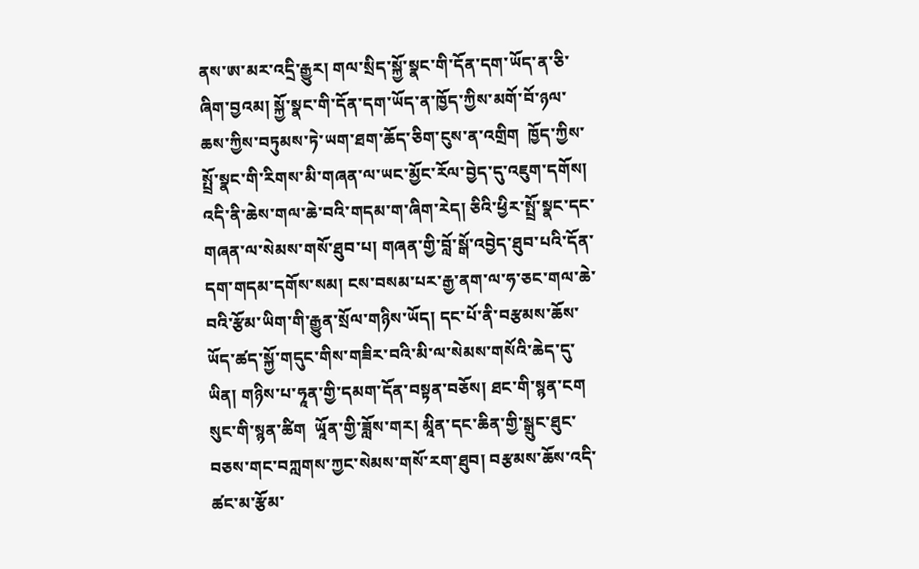ནས་ཨ་མར་འདྲི་རྒྱུར། གལ་སྲིད་སྐྱོ་སྣང་གི་དོན་དག་ཡོད་ན་ཅི་ཞིག་བྱའམ། སྐྱོ་སྣང་གི་དོན་དག་ཡོད་ན་ཁྱོད་ཀྱིས་མགོ་བོ་ཉལ་ཆས་ཀྱིས་བཏུམས་ཏེ་ཡག་ཐག་ཆོད་ཅིག་ངུས་ན་འགྲིག  ཁྱོད་ཀྱིས་སྤྲོ་སྣང་གི་རིགས་མི་གཞན་ལ་ཡང་མྱོང་རོལ་བྱེད་དུ་འཇུག་དགོས། འདི་ནི་ཆེས་གལ་ཆེ་བའི་གདམ་ག་ཞིག་རེད། ཅིའི་ཕྱིར་སྤྲོ་སྣང་དང་གཞན་ལ་སེམས་གསོ་ཐུབ་པ། གཞན་གྱི་བློ་སྒོ་འབྱེད་ཐུབ་པའི་དོན་དག་གདམ་དགོས་སམ། ངས་བསམ་པར་རྒྱ་ནག་ལ་ཧ་ཅང་གལ་ཆེ་བའི་རྩོམ་ཡིག་གི་རྒྱུན་སྲོལ་གཉིས་ཡོད། དང་པོ་ནི་བརྩམས་ཆོས་ཡོད་ཚད་སྐྱོ་གདུང་གིས་གཟིར་བའི་མི་ལ་སེམས་གསོའི་ཆེད་དུ་ཡིན། གཉིས་པ་ཧཱན་གྱི་དམག་དོན་བསྟན་བཅོས། ཐང་གི་སྙན་ངག  སུང་གི་སྙན་ཚིག  ཡཱོན་གྱི་ཟློས་གར། མཱིན་དང་ཆིན་གྱི་སྒྲུང་ཐུང་བཅས་གང་བཀླགས་ཀྱང་སེམས་གསོ་རག་ཐུབ། བརྩམས་ཆོས་འདི་ཚང་མ་རྩོམ་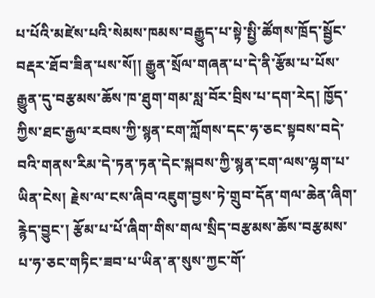པ་པོའི་མཛེས་པའི་སེམས་ཁམས་བརྒྱུད་པ་སྟེ་སྤྱི་ཚོགས་ཁྲོད་སྦྱོང་བརྡར་ཐོབ་ཟིན་པས་སོ།། རྒྱུན་སྲོལ་གཞན་པ་དེ་ནི་རྩོམ་པ་པོས་རྒྱུན་དུ་བརྩམས་ཆོས་ཁ་ཐུག་གམ་སླ་བོར་བྲིས་པ་དག་རེད། ཁྱོད་ཀྱིས་ཐང་རྒྱལ་རབས་ཀྱི་སྙན་ངག་ཀློགས་དང་ཧ་ཅང་སྟབས་བདེ་བའི་གནས་རིམ་དེ་ཏན་ཏན་དེང་སྐབས་ཀྱི་སྙན་ངག་ལས་ལྷག་པ་ཡིན་ངེས། རྗེས་ལ་ངས་ཞིབ་འཇུག་བྱས་ཏེ་གྲུབ་དོན་གལ་ཆེན་ཞིག་རྙེད་བྱུང་། རྩོམ་པ་པོ་ཞིག་གིས་གལ་སྲིད་བརྩམས་ཆོས་བརྩམས་པ་ཧ་ཅང་གཏིང་ཟབ་པ་ཡིན་ན་སུས་ཀྱང་གོ་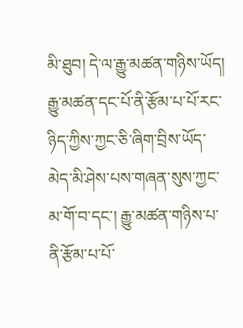མི་ཐུབ། དེ་ལ་རྒྱུ་མཚན་གཉིས་ཡོད། རྒྱུ་མཚན་དང་པོ་ནི་རྩོམ་པ་པོ་རང་ཉིད་ཀྱིས་ཀྱང་ཅི་ཞིག་བྲིས་ཡོད་མེད་མི་ཤེས་པས་གཞན་སུས་ཀྱང་མ་གོ་བ་དང་། རྒྱུ་མཚན་གཉིས་པ་ནི་རྩོམ་པ་པོ་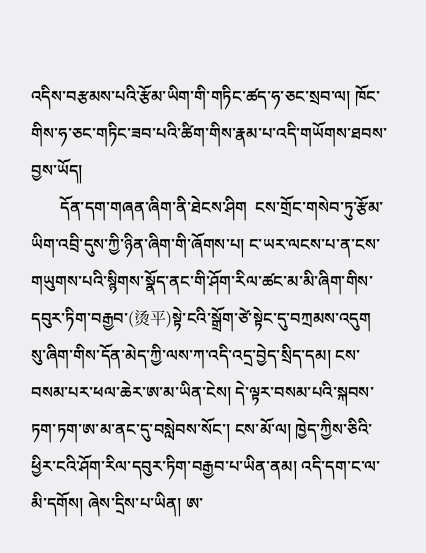འདིས་བརྩམས་པའི་རྩོམ་ཡིག་གི་གཏིང་ཚད་ཧ་ཅང་སྲབ་ལ། ཁོང་གིས་ཧ་ཅང་གཏིང་ཟབ་པའི་ཚིག་གིས་རྣམ་པ་འདི་གཡོགས་ཐབས་བྱས་ཡོད།
       དོན་དག་གཞན་ཞིག་ནི་ཐེངས་ཤིག  ངས་གྲོང་གསེབ་ཏུ་རྩོམ་ཡིག་འབྲི་དུས་ཀྱི་ཉིན་ཞིག་གི་ཞོགས་པ། ང་ཡར་ལངས་པ་ན་ངས་གཡུགས་པའི་སྙིགས་སྣོད་ནང་གི་ཤོག་རིལ་ཚང་མ་མི་ཞིག་གིས་དབུར་ཏིག་བརྒྱབ་(烫平)སྟེ་ངའི་སྒྲོག་ཙེ་སྟེང་དུ་བཀྲམས་འདུག  སུ་ཞིག་གིས་དོན་མེད་ཀྱི་ལས་ཀ་འདི་འདྲ་བྱེད་སྲིད་དམ། ངས་བསམ་པར་ཕལ་ཆེར་ཨ་མ་ཡིན་ངེས། དེ་ལྟར་བསམ་པའི་སྐབས་ཏག་ཏག་ཨ་མ་ནང་དུ་བསླེབས་སོང་། ངས་མོ་ལ། ཁྱེད་ཀྱིས་ཅིའི་ཕྱིར་ངའི་ཤོག་རིལ་དབུར་ཏིག་བརྒྱབ་པ་ཡིན་ནམ། འདི་དག་ང་ལ་མི་དགོས། ཞེས་དྲིས་པ་ཡིན། ཨ་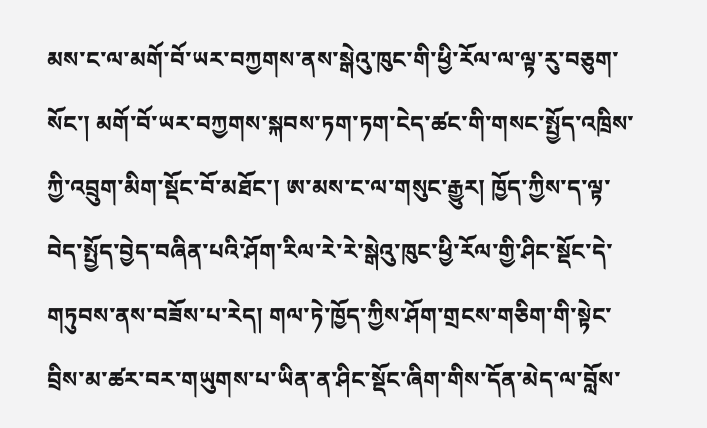མས་ང་ལ་མགོ་བོ་ཡར་བཀྱགས་ནས་སྒེའུ་ཁུང་གི་ཕྱི་རོལ་ལ་ལྟ་རུ་བཅུག་སོང་། མགོ་བོ་ཡར་བཀྱགས་སྐབས་ཏག་ཏག་ངེད་ཚང་གི་གསང་སྤྱོད་འཁྲིས་ཀྱི་འབྲུག་མིག་སྡོང་བོ་མཐོང་། ཨ་མས་ང་ལ་གསུང་རྒྱུར། ཁྱོད་ཀྱིས་ད་ལྟ་བེད་སྤྱོད་བྱེད་བཞིན་པའི་ཤོག་རིལ་རེ་རེ་སྒེའུ་ཁུང་ཕྱི་རོལ་གྱི་ཤིང་སྡོང་དེ་གཏུབས་ནས་བཟོས་པ་རེད། གལ་ཏེ་ཁྱོད་ཀྱིས་ཤོག་གྲངས་གཅིག་གི་སྟེང་བྲིས་མ་ཚར་བར་གཡུགས་པ་ཡིན་ན་ཤིང་སྡོང་ཞིག་གིས་དོན་མེད་ལ་བློས་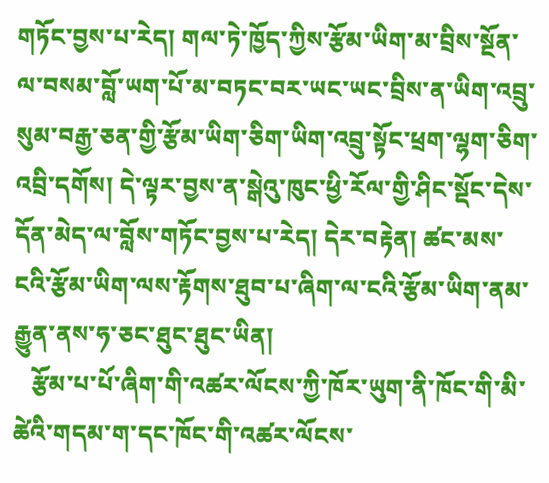གཏོང་བྱས་པ་རེད། གལ་ཏེ་ཁྱོད་ཀྱིས་རྩོམ་ཡིག་མ་བྲིས་སྔོན་ལ་བསམ་བློ་ཡག་པོ་མ་བཏང་བར་ཡང་ཡང་བྲིས་ན་ཡིག་འབྲུ་སུམ་བརྒྱ་ཅན་གྱི་རྩོམ་ཡིག་ཅིག་ཡིག་འབྲུ་སྟོང་ཕྲག་ལྷག་ཅིག་འབྲི་དགོས། དེ་ལྟར་བྱས་ན་སྒེའུ་ཁུང་ཕྱི་རོལ་གྱི་ཤིང་སྡོང་དེས་དོན་མེད་ལ་བློས་གཏོང་བྱས་པ་རེད། དེར་བརྟེན། ཚང་མས་ངའི་རྩོམ་ཡིག་ལས་རྟོགས་ཐུབ་པ་ཞིག་ལ་ངའི་རྩོམ་ཡིག་ནམ་རྒྱུན་ནས་ཧ་ཅང་ཐུང་ཐུང་ཡིན།
   རྩོམ་པ་པོ་ཞིག་གི་འཚར་ལོངས་ཀྱི་ཁོར་ཡུག་ནི་ཁོང་གི་མི་ཚེའི་གདམ་ག་དང་ཁོང་གི་འཚར་ལོངས་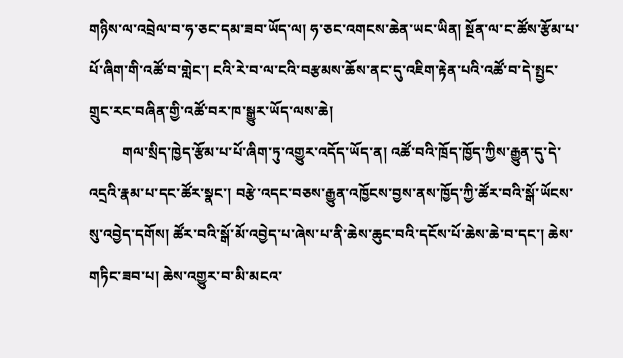གཉིས་ལ་འབྲེལ་བ་ཧ་ཅང་དམ་ཟབ་ཡོད་ལ། ཧ་ཅང་འགངས་ཆེན་ཡང་ཡིན། སྔོན་ལ་ང་ཚོས་རྩོམ་པ་པོ་ཞིག་གི་འཚོ་བ་གླེང་། ངའི་རེ་བ་ལ་ངའི་བརྩམས་ཆོས་ནང་དུ་འཇིག་རྟེན་པའི་འཚོ་བ་དེ་སྤྱང་གྲུང་རང་བཞིན་གྱི་འཚོ་བར་ཁ་སྒྱུར་ཡོད་ལས་ཆེ།
         གལ་སྲིད་ཁྱེད་རྩོམ་པ་པོ་ཞིག་ཏུ་འགྱུར་འདོད་ཡོད་ན། འཚོ་བའི་ཁྲོད་ཁྱོད་ཀྱིས་རྒྱུན་དུ་དེ་འདྲའི་རྣམ་པ་དང་ཚོར་སྣང་། བརྩེ་འདང་བཅས་རྒྱུན་འཁྱོངས་བྱས་ནས་ཁྱོད་ཀྱི་ཚོར་བའི་སྒོ་ཡོངས་སུ་འབྱེད་དགོས། ཚོར་བའི་སྒོ་མོ་འབྱེད་པ་ཞེས་པ་ནི་ཆེས་ཆུང་བའི་དངོས་པོ་ཆེས་ཆེ་བ་དང་། ཆེས་གཏིང་ཟབ་པ། ཆེས་འགྱུར་བ་མི་མངའ་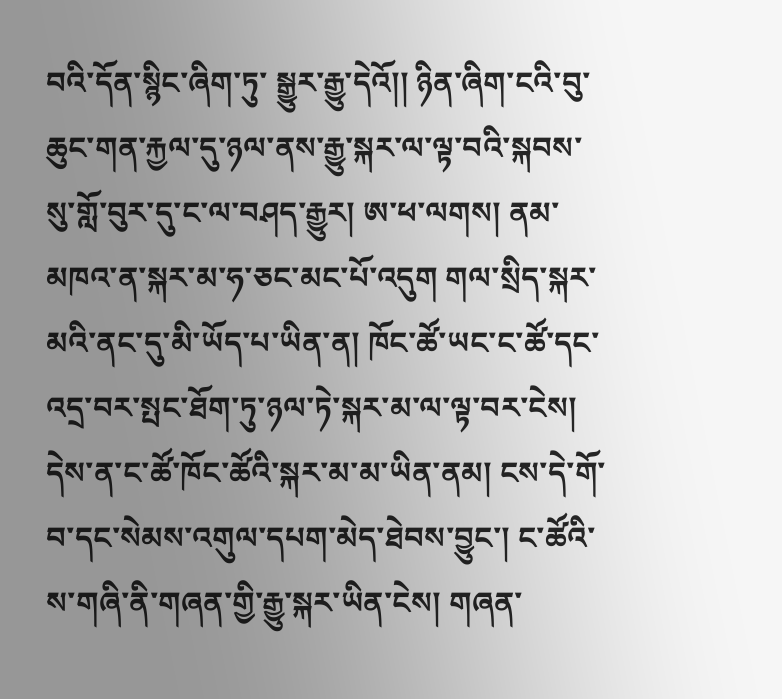བའི་དོན་སྙིང་ཞིག་ཏུ་ སྒྱུར་རྒྱུ་དེའོ།། ཉིན་ཞིག་ངའི་བུ་ཆུང་གན་རྐྱལ་དུ་ཉལ་ནས་རྒྱུ་སྐར་ལ་ལྟ་བའི་སྐབས་སུ་གློ་བུར་དུ་ང་ལ་བཤད་རྒྱུར། ཨ་ཕ་ལགས། ནམ་མཁའ་ན་སྐར་མ་ཧ་ཅང་མང་པོ་འདུག གལ་སྲིད་སྐར་མའི་ནང་དུ་མི་ཡོད་པ་ཡིན་ན། ཁོང་ཚོ་ཡང་ང་ཚོ་དང་འདྲ་བར་སྤང་ཐོག་ཏུ་ཉལ་ཏེ་སྐར་མ་ལ་ལྟ་བར་ངེས། དེས་ན་ང་ཚོ་ཁོང་ཚོའི་སྐར་མ་མ་ཡིན་ནམ། ངས་དེ་གོ་བ་དང་སེམས་འགུལ་དཔག་མེད་ཐེབས་བྱུང་། ང་ཚོའི་ས་གཞི་ནི་གཞན་གྱི་རྒྱུ་སྐར་ཡིན་ངེས། གཞན་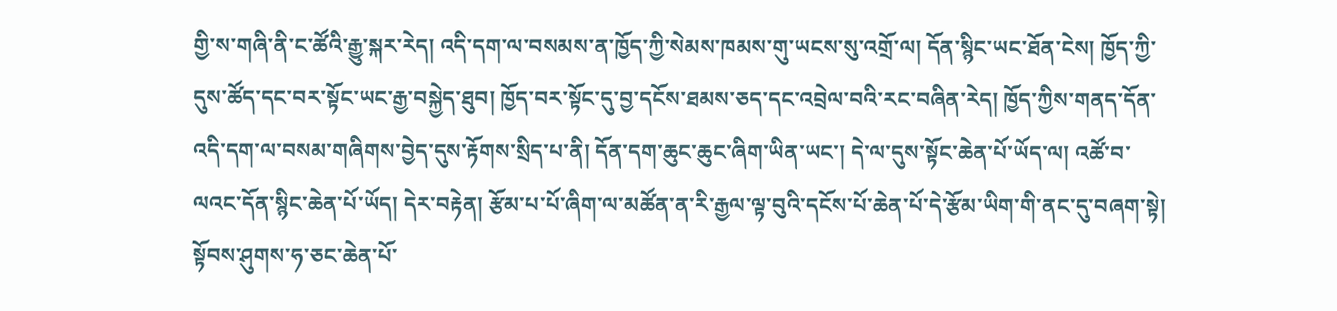གྱི་ས་གཞི་ནི་ང་ཚོའི་རྒྱུ་སྐར་རེད། འདི་དག་ལ་བསམས་ན་ཁྱོད་ཀྱི་སེམས་ཁམས་གུ་ཡངས་སུ་འགྲོ་ལ། དོན་སྙིང་ཡང་ཐོན་ངེས། ཁྱོད་ཀྱི་དུས་ཚོད་དང་བར་སྟོང་ཡང་རྒྱ་བསྐྱེད་ཐུབ། ཁྱོད་བར་སྟོང་དུ་བྱ་དངོས་ཐམས་ཅད་དང་འབྲེལ་བའི་རང་བཞིན་རེད། ཁྱོད་ཀྱིས་གནད་དོན་འདི་དག་ལ་བསམ་གཞིགས་བྱེད་དུས་རྟོགས་སྲིད་པ་ནི། དོན་དག་ཆུང་ཆུང་ཞིག་ཡིན་ཡང་། དེ་ལ་དུས་སྟོང་ཆེན་པོ་ཡོད་ལ། འཚོ་བ་ལའང་དོན་སྙིང་ཆེན་པོ་ཡོད། དེར་བརྟེན། རྩོམ་པ་པོ་ཞིག་ལ་མཚོན་ན་རི་རྒྱལ་ལྟ་བུའི་དངོས་པོ་ཆེན་པོ་དེ་རྩོམ་ཡིག་གི་ནང་དུ་བཞག་སྟེ། སྟོབས་ཤུགས་ཧ་ཅང་ཆེན་པོ་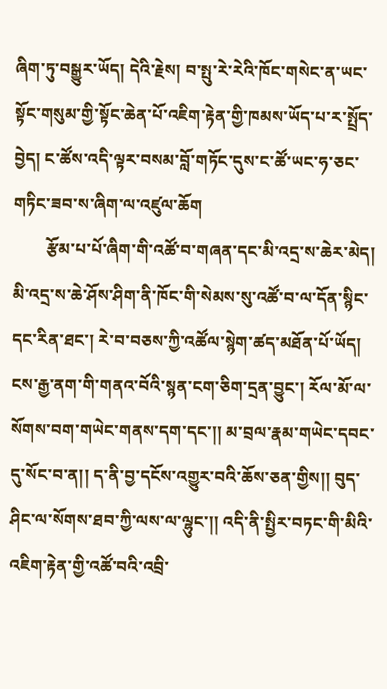ཞིག་ཏུ་བསྒྱུར་ཡོད། དེའི་རྗེས། བ་སྤུ་རེ་རེའི་ཁོང་གསེང་ན་ཡང་སྟོང་གསུམ་གྱི་སྟོང་ཆེན་པོ་འཇིག་རྟེན་གྱི་ཁམས་ཡོད་པ་ར་སྤྲོད་བྱེད། ང་ཚོས་འདི་ལྟར་བསམ་བློ་གཏོང་དུས་ང་ཚོ་ཡང་ཧ་ཅང་གཏིང་ཟབ་ས་ཞིག་ལ་འཛུལ་ཆོག
        རྩོམ་པ་པོ་ཞིག་གི་འཚོ་བ་གཞན་དང་མི་འདྲ་ས་ཆེར་མེད། མི་འདྲ་ས་ཆེ་ཤོས་ཤིག་ནི་ཁོང་གི་སེམས་སུ་འཚོ་བ་ལ་དོན་སྙིང་དང་རིན་ཐང་། རེ་བ་བཅས་ཀྱི་འཚོལ་སྙེག་ཚད་མཐོན་པོ་ཡོད། ངས་རྒྱ་ནག་གི་གནའ་བོའི་སྙན་ངག་ཅིག་དྲན་བྱུང་། རོལ་མོ་ལ་སོགས་བག་གཡེང་གནས་དག་དང་།། མ་བྲལ་རྣམ་གཡེང་དབང་དུ་སོང་བ་ན།། ད་ནི་བྱ་དངོས་འགྱུར་བའི་ཆོས་ཅན་གྱིས།། བུད་ཤིང་ལ་སོགས་ཐབ་ཀྱི་ལས་ལ་ལྷུང་།། འདི་ནི་སྤྱིར་བཏང་གི་མིའི་འཇིག་རྟེན་གྱི་འཚོ་བའི་འབྲི་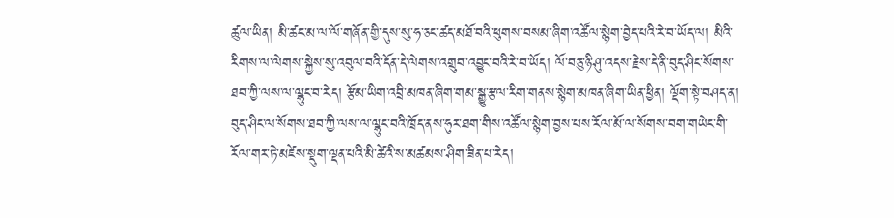ཚུལ་ཡིན། མི་ཚང་མ་ལ་ལོ་གཞོན་གྱི་དུས་སུ་ཧ་ཅང་ཚད་མཐོ་བའི་ཕུགས་བསམ་ཞིག་འཚོལ་སྙེག་བྱེད་པའི་རེ་བ་ཡོད་ལ། མིའི་རིགས་ལ་ལེགས་སྐྱེས་སུ་འབུལ་བའི་དོན་དེ་ལེགས་འགྲུབ་འབྱུང་བའི་རེ་བ་ཡོད། ལོ་བཅུ་ཉི་ཤུ་འདས་རྗེས་དེ་ནི་བུད་ཤིང་སོགས་ཐབ་ཀྱི་ལས་ལ་ལྷུང་བ་རེད། རྩོམ་ཡིག་འབྲི་མཁན་ཞིག་གམ་སྒྱུ་རྩལ་རིག་གནས་སྙེག་མཁན་ཞིག་ཡིན་ཕྱིན། ལྡོག་སྟེ་བཤད་ན། བུད་ཤིང་ལ་སོགས་ཐབ་ཀྱི་ལས་ལ་ལྷུང་བའི་ཁྲོད་ནས་ཧུར་ཐག་གིས་འཚོལ་སྙེག་བྱས་པས་རོལ་མོ་ལ་སོགས་བག་གཡེང་གི་རོལ་གར་ཏེ་མཛེས་སྡུག་ལྡན་པའི་མི་ཚེའི་ས་མཚམས་ཤིག་ཟིན་པ་རེད།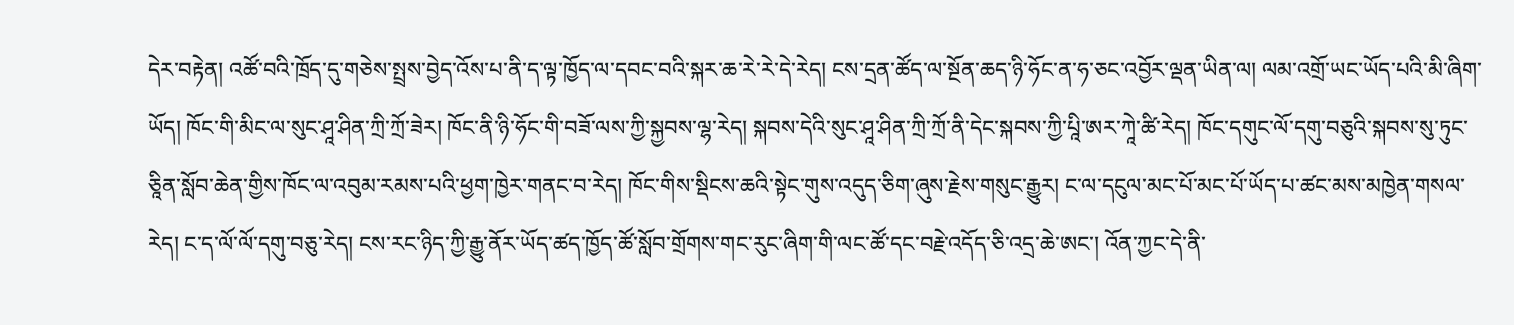དེར་བརྟེན། འཚོ་བའི་ཁྲོད་དུ་གཅེས་སྤྲས་བྱེད་འོས་པ་ནི་ད་ལྟ་ཁྱོད་ལ་དབང་བའི་སྐར་ཆ་རེ་རེ་དེ་རེད། ངས་དྲན་ཚོད་ལ་སྔོན་ཆད་ཉི་ཧོང་ན་ཧ་ཅང་འབྱོར་ལྡན་ཡིན་ལ། ལམ་འགྲོ་ཡང་ཡོད་པའི་མི་ཞིག་ཡོད། ཁོང་གི་མིང་ལ་སུང་ཤཱ་ཤིན་ཀྲི་ཀྲོ་ཟེར། ཁོང་ནི་ཉི་ཧོང་གི་བཟོ་ལས་ཀྱི་སྐྱབས་ལྷ་རེད། སྐབས་དེའི་སུང་ཤཱ་ཤིན་ཀྲི་ཀྲོ་ནི་དེང་སྐབས་ཀྱི་པཱི་ཨར་ཀཱེ་ཚི་རེད། ཁོང་དགུང་ལོ་དགུ་བཅུའི་སྐབས་སུ་ཏུང་ཅཱིན་སློབ་ཆེན་གྱིས་ཁོང་ལ་འབུམ་རམས་པའི་ཕྱག་ཁྱེར་གནང་བ་རེད། ཁོང་གིས་སྡིངས་ཆའི་སྟེང་གུས་འདུད་ཅིག་ཞུས་རྗེས་གསུང་རྒྱུར། ང་ལ་དངུལ་མང་པོ་མང་པོ་ཡོད་པ་ཚང་མས་མཁྱེན་གསལ་རེད། ང་ད་ལོ་ལོ་དགུ་བཅུ་རེད། ངས་རང་ཉིད་ཀྱི་རྒྱུ་ནོར་ཡོད་ཚད་ཁྱོད་ཚོ་སློབ་གྲོགས་གང་རུང་ཞིག་གི་ལང་ཚོ་དང་བརྗེ་འདོད་ཅི་འདྲ་ཆེ་ཨང་། འོན་ཀྱང་དེ་ནི་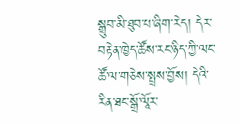སྒྲུབ་མི་ཐུབ་པ་ཞིག་རེད། དེར་བརྟེན་ཁྱེད་ཚོས་རང་ཉིད་ཀྱི་ལང་ཚོ་ལ་གཅེས་སྤྲས་བྱོས། དེའི་རིན་ཐང་སྒྲོ་ལཱོར་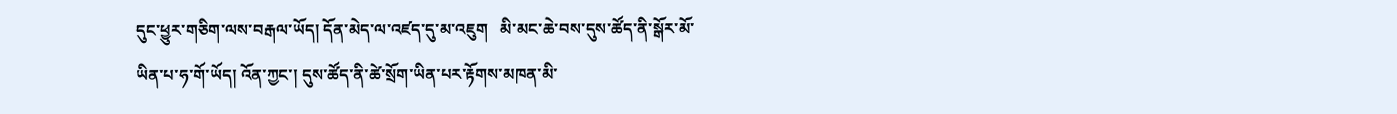དུང་ཕྱུར་གཅིག་ལས་བརྒལ་ཡོད། དོན་མེད་ལ་འཛད་དུ་མ་འཇུག   མི་མང་ཆེ་བས་དུས་ཚོད་ནི་སྒོར་མོ་ཡིན་པ་ཧ་གོ་ཡོད། འོན་ཀྱང་། དུས་ཚོད་ནི་ཚེ་སྲོག་ཡིན་པར་རྟོགས་མཁན་མི་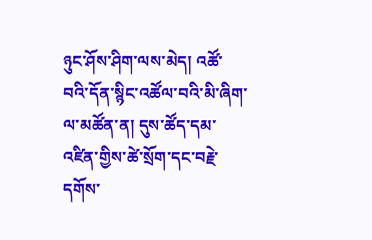ཉུང་ཤོས་ཤིག་ལས་མེད། འཚོ་བའི་དོན་སྙིང་འཚོལ་བའི་མི་ཞིག་ལ་མཚོན་ན། དུས་ཚོད་དམ་འཛིན་གྱིས་ཚེ་སྲོག་དང་བརྗེ་དགོས་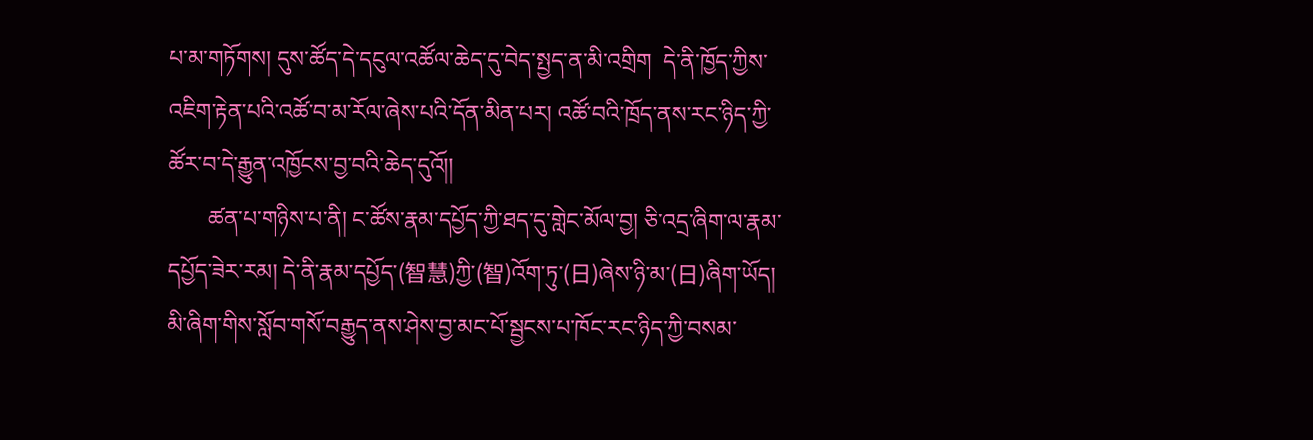པ་མ་གཏོགས། དུས་ཚོད་དེ་དངུལ་འཚོལ་ཆེད་དུ་བེད་སྤྱད་ན་མི་འགྲིག  དེ་ནི་ཁྱོད་ཀྱིས་འཇིག་རྟེན་པའི་འཚོ་བ་མ་རོལ་ཞེས་པའི་དོན་མིན་པར། འཚོ་བའི་ཁྲོད་ནས་རང་ཉིད་ཀྱི་ཚོར་བ་དེ་རྒྱུན་འཁྱོངས་བྱ་བའི་ཆེད་དུའོ།།
       ཚན་པ་གཉིས་པ་ནི། ང་ཚོས་རྣམ་དཔྱོད་ཀྱི་ཐད་དུ་གླེང་མོལ་བྱ། ཅི་འདྲ་ཞིག་ལ་རྣམ་དཔྱོད་ཟེར་རམ། དེ་ནི་རྣམ་དཔྱོད་(智慧)ཀྱི་(智)འོག་ཏུ་(日)ཞེས་ཉི་མ་(日)ཞིག་ཡོད། མི་ཞིག་གིས་སློབ་གསོ་བརྒྱུད་ནས་ཤེས་བྱ་མང་པོ་སྦྱངས་པ་ཁོང་རང་ཉིད་ཀྱི་བསམ་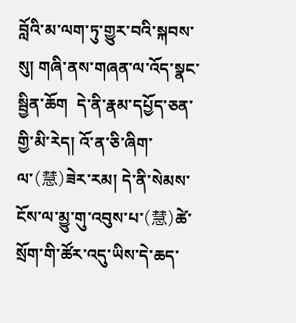བློའི་མ་ལག་ཏུ་གྱུར་བའི་སྐབས་སུ། གཞི་ནས་གཞན་ལ་འོད་སྣང་སྦྱིན་ཆོག  དེ་ནི་རྣམ་དཔྱོད་ཅན་གྱི་མི་རེད། འོ་ན་ཅི་ཞིག་ལ་(慧)ཟེར་རམ། དེ་ནི་སེམས་ངོས་ལ་མྱུ་གུ་འབུས་པ་(慧)ཚེ་སྲོག་གི་ཚོར་འདུ་ཡིས་དེ་ཆད་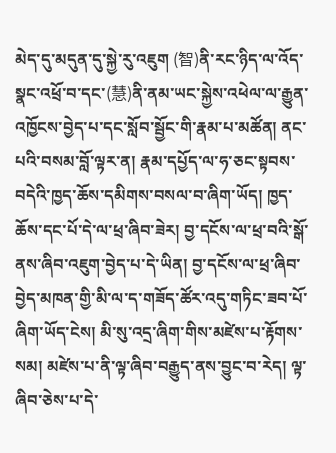མེད་དུ་མདུན་དུ་སྐྱེ་རུ་འཇུག (智)ནི་རང་ཉིད་ལ་འོད་སྣང་འཕྲོ་བ་དང་(慧)ནི་ནམ་ཡང་སྐྱེས་འཕེལ་ལ་རྒྱུན་འཁྱོངས་བྱེད་པ་དང་སློབ་སྦྱོང་གི་རྣམ་པ་མཚོན། ནང་པའི་བསམ་བློ་ལྟར་ན། རྣམ་དཔྱོད་ལ་ཧ་ཅང་སྟབས་བདེའི་ཁྱད་ཆོས་དམིགས་བསལ་བ་ཞིག་ཡོད། ཁྱད་ཆོས་དང་པོ་དེ་ལ་ཕྲ་ཞིབ་ཟེར། བྱ་དངོས་ལ་ཕྲ་བའི་སྒོ་ནས་ཞིབ་འཇུག་བྱེད་པ་དེ་ཡིན། བྱ་དངོས་ལ་ཕྲ་ཞིབ་བྱེད་མཁན་གྱི་མི་ལ་ད་གཟོད་ཚོར་འདུ་གཏིང་ཟབ་པོ་ཞིག་ཡོད་ངེས། མི་སུ་འདྲ་ཞིག་གིས་མཛེས་པ་རྟོགས་སམ། མཛེས་པ་ནི་ལྟ་ཞིབ་བརྒྱུད་ནས་བྱུང་བ་རེད། ལྟ་ཞིབ་ཅེས་པ་དེ་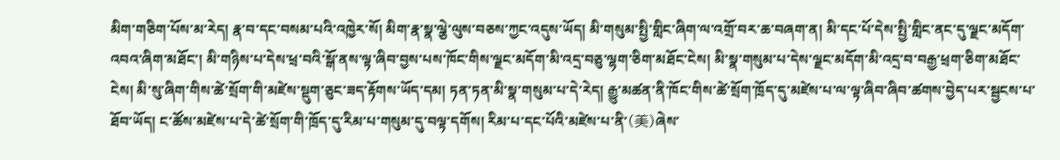མིག་གཅིག་པོས་མ་རེད། རྣ་བ་དང་བསམ་པའི་འཁྱེར་སོ། མིག་རྣ་སྣ་ལྕེ་ལུས་བཅས་ཀྱང་འདུས་ཡོད། མི་གསུམ་སྤྱི་གླིང་ཞིག་ལ་འགྲོ་བར་ཆ་བཞག་ན། མི་དང་པོ་དེས་སྤྱི་གླིང་ནང་དུ་ལྗང་མདོག་འབའ་ཞིག་མཐོང་། མི་གཉིས་པ་དེས་ཕྲ་བའི་སྒོ་ནས་ལྟ་ཞིབ་བྱས་པས་ཁོང་གིས་ལྗང་མདོག་མི་འདྲ་བཅུ་ལྷག་ཅིག་མཐོང་ངེས། མི་སྣ་གསུམ་པ་དེས་ལྗང་མདོག་མི་འདྲ་བ་བརྒྱ་ཕྲག་ཅིག་མཐོང་ངེས། མི་སུ་ཞིག་གིས་ཚེ་སྲོག་གི་མཛེས་སྡུག་ཅུང་ཟད་རྟོགས་ཡོད་དམ། ཏན་ཏན་མི་སྣ་གསུམ་པ་དེ་རེད། རྒྱུ་མཚན་ནི་ཁོང་གིས་ཚེ་སྲོག་ཁྲོད་དུ་མཛེས་པ་ལ་ལྟ་ཞིབ་ཞིབ་ཚགས་བྱེད་པར་སྦྱངས་པ་ཐོབ་ཡོད། ང་ཚོས་མཛེས་པ་དེ་ཚེ་སྲོག་གི་ཁྲོད་དུ་རིམ་པ་གསུམ་དུ་བལྟ་དགོས། རིམ་པ་དང་པོའི་མཛེས་པ་ནི་(美)ཞེས་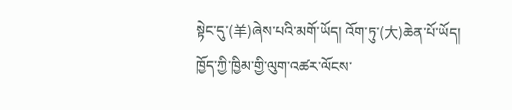སྟེང་དུ་(羊)ཞེས་པའི་མགོ་ཡོད། འོག་ཏུ་(大)ཆེན་པོ་ཡོད། ཁྱོད་ཀྱི་ཁྱིམ་གྱི་ལུག་འཚར་ལོངས་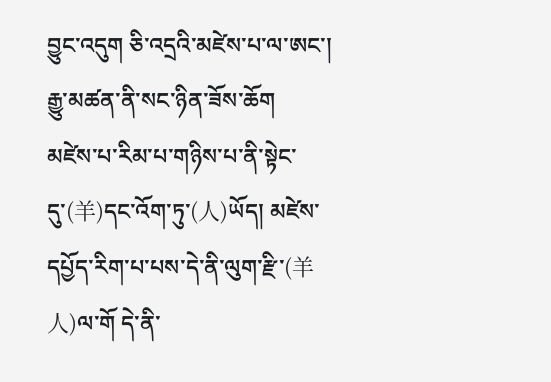བྱུང་འདུག ཅི་འདྲའི་མཛེས་པ་ལ་ཨང་། རྒྱུ་མཚན་ནི་སང་ཉིན་ཟོས་ཆོག  མཛེས་པ་རིམ་པ་གཉིས་པ་ནི་སྟེང་དུ་(羊)དང་འོག་ཏུ་(人)ཡོད། མཛེས་དཔྱོད་རིག་པ་པས་དེ་ནི་ལུག་རྫི་(羊人)ལ་གོ དེ་ནི་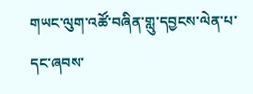གཡང་ལུག་འཚོ་བཞིན་གླུ་དབྱངས་ལེན་པ་དང་ཞབས་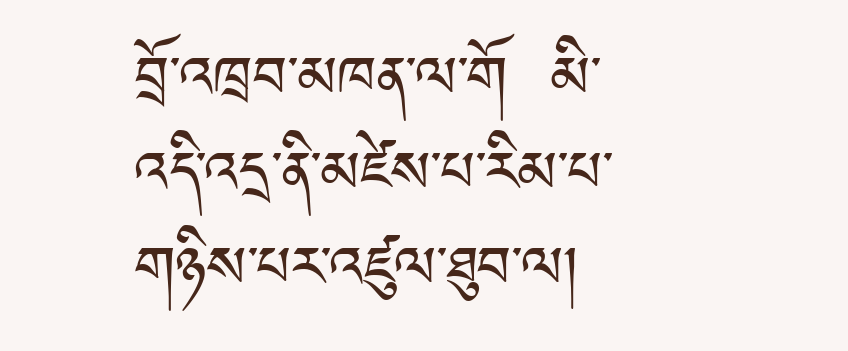བྲོ་འཁྲབ་མཁན་ལ་གོ  མི་འདི་འདྲ་ནི་མཛེས་པ་རིམ་པ་གཉིས་པར་འཛུལ་ཐུབ་ལ།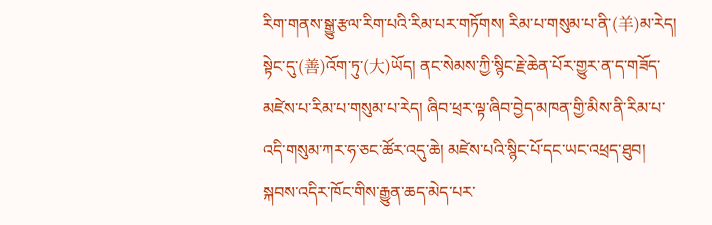རིག་གནས་སྒྱུ་རྩལ་རིག་པའི་རིམ་པར་གཏོགས། རིམ་པ་གསུམ་པ་ནི་(羊)མ་རེད། སྟེང་དུ་(善)འོག་ཏུ་(大)ཡོད། ནང་སེམས་ཀྱི་སྙིང་རྗེ་ཆེན་པོར་གྱུར་ན་ད་གཟོད་མཛེས་པ་རིམ་པ་གསུམ་པ་རེད། ཞིབ་ཕྲར་ལྟ་ཞིབ་བྱེད་མཁན་གྱི་མིས་ནི་རིམ་པ་འདི་གསུམ་ཀར་ཧ་ཅང་ཚོར་འདུ་ཆེ། མཛེས་པའི་སྙིང་པོ་དང་ཡང་འཕྲད་ཐུབ། སྐབས་འདིར་ཁོང་གིས་རྒྱུན་ཆད་མེད་པར་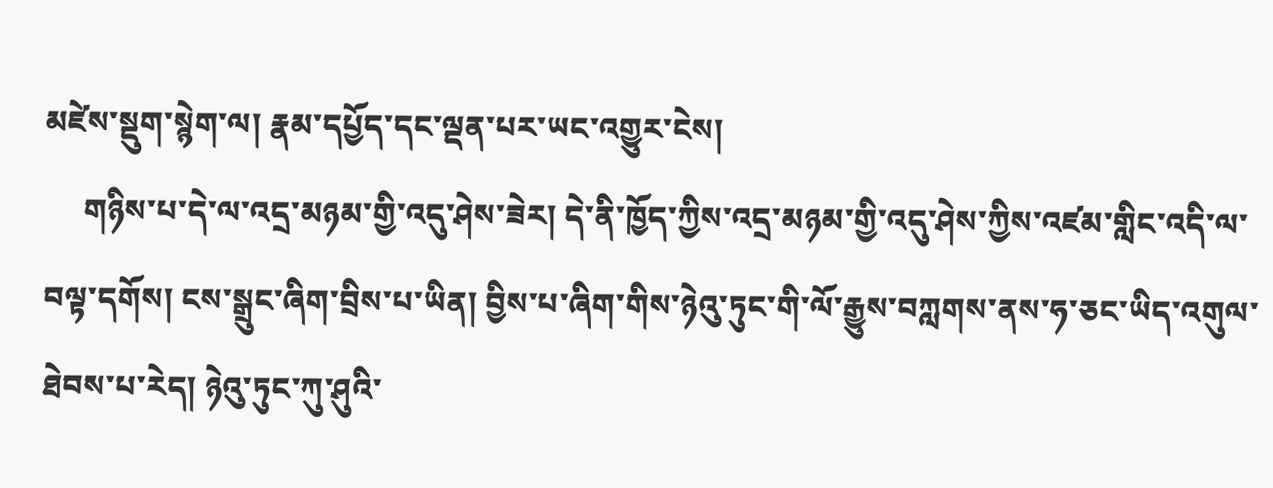མཛེས་སྡུག་སྙེག་ལ། རྣམ་དཔྱོད་དང་ལྡན་པར་ཡང་འགྱུར་ངེས།
     གཉིས་པ་དེ་ལ་འདྲ་མཉམ་གྱི་འདུ་ཤེས་ཟེར། དེ་ནི་ཁྱོད་ཀྱིས་འདྲ་མཉམ་གྱི་འདུ་ཤེས་ཀྱིས་འཛམ་གླིང་འདི་ལ་བལྟ་དགོས། ངས་སྒྲུང་ཞིག་བྲིས་པ་ཡིན། བྱིས་པ་ཞིག་གིས་ཉེའུ་ཏུང་གི་ལོ་རྒྱུས་བཀླགས་ནས་ཧ་ཅང་ཡིད་འགུལ་ཐེབས་པ་རེད། ཉེའུ་ཏུང་ཀུ་ཤུའི་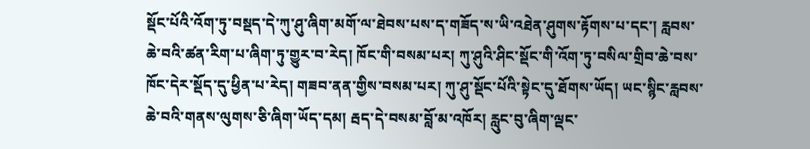སྡོང་པོའི་འོག་ཏུ་བསྡད་དེ་ཀུ་ཤུ་ཞིག་མགོ་ལ་ཐེབས་པས་ད་གཟོད་ས་ཡི་འཐེན་ཤུགས་རྟོགས་པ་དང་། རླབས་ཆེ་བའི་ཚན་རིག་པ་ཞིག་ཏུ་གྱུར་བ་རེད། ཁོང་གི་བསམ་པར། ཀུ་ཤུའི་ཤིང་སྡོང་གི་འོག་ཏུ་བསིལ་གྲིབ་ཆེ་བས་ཁོང་དེར་སྡོད་དུ་ཕྱིན་པ་རེད། གཟབ་ནན་གྱིས་བསམ་པར། ཀུ་ཤུ་སྡོང་པོའི་སྟེང་དུ་ཐོགས་ཡོད། ཡང་སྙིང་རླབས་ཆེ་བའི་གནས་ལུགས་ཅི་ཞིག་ཡོད་དམ། རྦད་དེ་བསམ་བློ་མ་འཁོར། རླུང་བུ་ཞིག་ལྡང་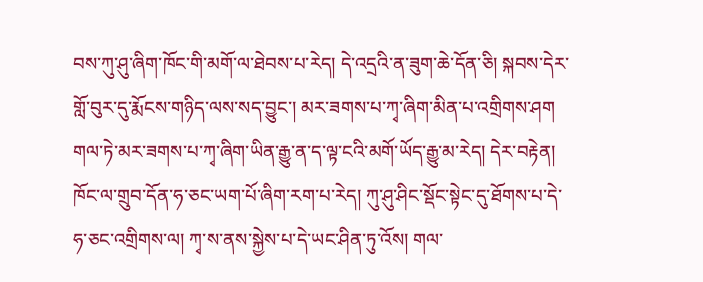བས་ཀུ་ཤུ་ཞིག་ཁོང་གི་མགོ་ལ་ཐེབས་པ་རེད། དེ་འདྲའི་ན་ཟུག་ཆེ་དོན་ཅི། སྐབས་དེར་གློ་བུར་དུ་རྨོངས་གཉིད་ལས་སད་བྱུང་། མར་ཟགས་པ་ཀྭ་ཞིག་མིན་པ་འགྲིགས་ཤག  གལ་ཏེ་མར་ཟགས་པ་ཀྭ་ཞིག་ཡིན་རྒྱུ་ན་ད་ལྟ་ངའི་མགོ་ཡོད་རྒྱུ་མ་རེད། དེར་བརྟེན། ཁོང་ལ་གྲུབ་དོན་ཧ་ཅང་ཡག་པོ་ཞིག་རག་པ་རེད། ཀུ་ཤུ་ཤིང་སྡོང་སྟེང་དུ་ཐོགས་པ་དེ་ཧ་ཅང་འགྲིགས་ལ། ཀྭ་ས་ནས་སྐྱེས་པ་དེ་ཡང་ཤིན་ཏུ་འོས། གལ་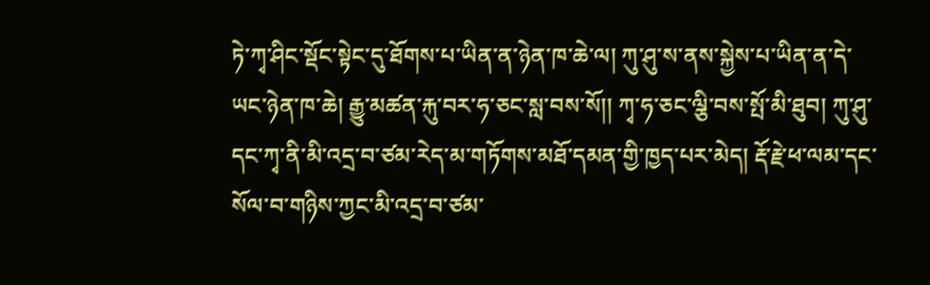ཏེ་ཀྭ་ཤིང་སྡོང་སྟེང་དུ་ཐོགས་པ་ཡིན་ན་ཉེན་ཁ་ཆེ་ལ། ཀུ་ཤུ་ས་ནས་སྐྱེས་པ་ཡིན་ན་དེ་ཡང་ཉེན་ཁ་ཆེ། རྒྱུ་མཚན་རྐུ་བར་ཧ་ཅང་སླ་བས་སོ།། ཀྭ་ཧ་ཅང་ལྕི་བས་སྤོ་མི་ཐུབ། ཀུ་ཤུ་དང་ཀྭ་ནི་མི་འདྲ་བ་ཙམ་རེད་མ་གཏོགས་མཐོ་དམན་གྱི་ཁྱད་པར་མེད། རྡོ་རྗེ་ཕ་ལམ་དང་སོལ་བ་གཉིས་ཀྱང་མི་འདྲ་བ་ཙམ་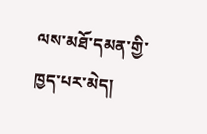ལས་མཐོ་དམན་གྱི་ཁྱད་པར་མེད།